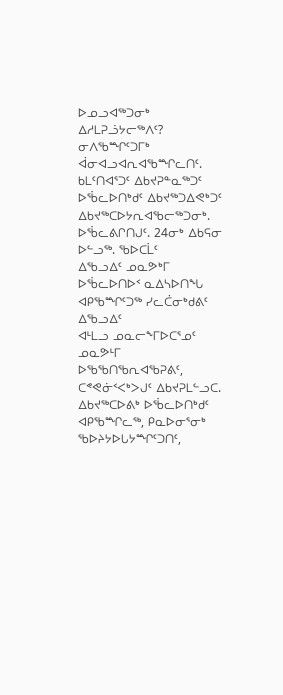ᐅᓄᓗᐊᖅᑐᓂᒃ ᐃᓱᒪᕈᓘᔭᓕᖅᐱᑦ?
ᓂᐱᖃᙱᑦᑐᒥᒃ ᐋᓂᐊᓗᐊᕆᐊᖃᙱᓚᑎᑦ.
ᑲᒪᑦᑎᐊᕐᑐᑦ ᐃᑲᔪᕈᓐᓇᖅᑐᑦ ᐅᖄᓚᐅᑎᒃᑯᑦ ᐃᑲᔪᖅᑐᐃᕙᒃᑐᑦ ᐃᑲᔪᖅᑕᐅᔭᕆᐊᖃᓕᖅᑐᓂᒃ.
ᐅᖄᓚᕕᒋᑎᒍᑦ. 24ᓂᒃ ᐃᑲᕋᓂ ᐅᓪᓗᖅ. ᖃᐅᑕᒫᑦ
ᐃᖃᓗᐃᑦ ᓄᓇᕗᒃᒥ ᐅᖄᓚᐅᑎᐅᑉ ᓇᐃᓴᐅᑎᖓ
ᐊᑭᖃᙱᑦᑐᖅ ᓯᓚᑖᓂᒃᑯᕕᑦ ᐃᖃᓗᐃᑦ
ᐊᒻᒪᓗ ᓄᓇᓕᖕᒥᐅᑕᕐᓄᑦ ᓄᓇᕗᒻᒥ
ᐅᖃᖃᑎᖃᕆᐊᖃᕈᕕᑦ, ᑕᕝᕙᓃᑉᐸᒃᐳᒍᑦ ᐃᑲᔪᕈᒪᓪᓗᑕ.
ᐃᑲᔪᖅᑕᐅᕕᒃ ᐅᖄᓚᐅᑎᒃᑯᑦ ᐊᑭᖃᙱᓚᖅ, ᑭᓇᐅᓂᕐᓂᒃ ᖃᐅᔨᔭᐅᒐᔭᙱᑦᑐᑎᑦ,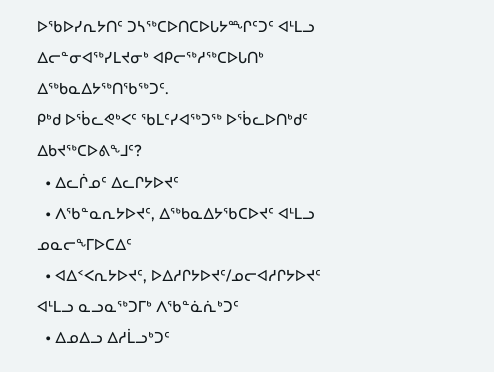ᐅᖃᐅᓯᕆᔭᑎᑦ ᑐᓴᖅᑕᐅᑎᑕᐅᒐᔭᙱᑦᑐᑦ ᐊᒻᒪᓗ ᐃᓕᓐᓂᐊᖅᓯᒪᔪᓂᒃ ᐊᑭᓕᖅᓱᖅᑕᐅᒐᑎᒃ ᐃᖅᑲᓇᐃᔭᖅᑎᖃᖅᑐᑦ.
ᑭᒃᑯ ᐅᖄᓚᕙᒃᐸᑦ ᖃᒪᑦᓯᐊᖅᑐᖅ ᐅᖄᓚᐅᑎᒃᑯᑦ ᐃᑲᔪᖅᑕᐅᕕᖕᒧᑦ?
  • ᐃᓚᒌᓄᑦ ᐃᓚᒋᔭᐅᔪᑦ
  • ᐱᖃᓐᓇᕆᔭᐅᔪᑦ, ᐃᖅᑲᓇᐃᔭᖃᑕᐅᔪᑦ ᐊᒻᒪᓗ ᓄᓇᓕᖕᒥᐅᑕᐃᑦ
  • ᐊᐃᑉᐸᕆᔭᐅᔪᑦ, ᐅᐃᓱᒋᔭᐅᔪᑦ/ᓄᓕᐊᓱᒋᔭᐅᔪᑦ ᐊᒻᒪᓗ ᓇᓗᓇᖅᑐᒥᒃ ᐱᖃᓐᓈᕇᒃᑐᑦ
  • ᐃᓄᐃᓗ ᐃᓱᒫᓗᒃᑐᑦ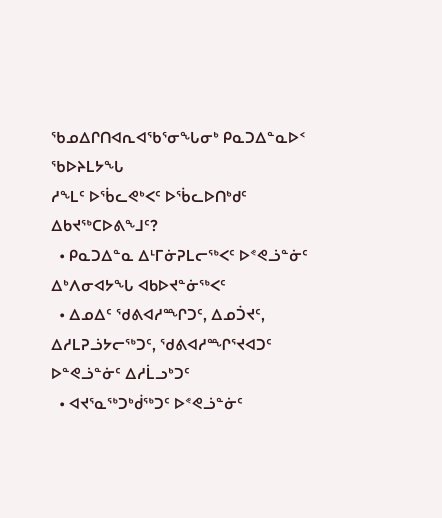ᖃᓄᐃᒋᑎᐊᕆᐊᖃᕐᓂᖓᓂᒃ ᑭᓇᑐᐃᓐᓇᐅᑉ ᖃᐅᔨᒪᔭᖓ
ᓱᖕᒪᑦ ᐅᖄᓚᕙᒃᐸᑦ ᐅᖄᓚᐅᑎᒃᑯᑦ ᐃᑲᔪᖅᑕᐅᕕᖕᒧᑦ?
  • ᑭᓇᑐᐃᓐᓇ ᐃᒻᒥᓃᕈᒪᓕᖅᐸᑦ ᐅᕝᕙᓘᓐᓃᑦ ᐃᒃᐱᓂᐊᔭᖓ ᐊᑲᐅᔪᓐᓃᖅᐸᑦ
  • ᐃᓄᐃᑦ ᖁᕕᐊᓱᙱᑐᑦ, ᐃᓄᑑᔪᑦ, ᐃᓱᒪᕈᓘᔭᓕᖅᑐᑦ, ᖁᕕᐊᓱᙱᕐᔪᐊᑐᑦ ᐅᓐᕙᓘᓐᓃᑦ ᐃᓱᒫᓗᒃᑐᑦ
  • ᐊᔪᕐᓇᖅᑐᒃᑰᖅᑐᑦ ᐅᕝᕙᓘᓐᓃᑦ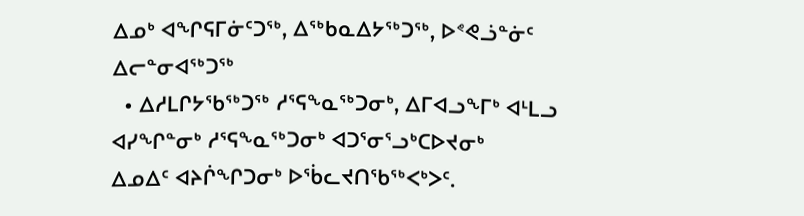ᐃᓄᒃ ᐊᖏᕋᒥᓃᑦᑐᖅ, ᐃᖅᑲᓇᐃᔭᖅᑐᖅ, ᐅᕝᕙᓘᓐᓃᑦ ᐃᓕᓐᓂᐊᖅᑐᖅ
  • ᐃᓱᒪᒋᔭᖃᖅᑐᖅ ᓱᕐᕋᖕᓇᖅᑐᓂᒃ, ᐃᒥᐊᓗᖕᒥᒃ ᐊᒻᒪᓗ ᐊᓯᖏᓐᓂᒃ ᓱᕐᕋᖕᓇᖅᑐᓂᒃ ᐊᑐᕐᓂᕐᓗᒃᑕᐅᔪᓂᒃ
ᐃᓄᐃᑦ ᐊᔨᒌᖏᑐᓂᒃ ᐅᖄᓚᔪᑎᖃᖅᐸᒃᐳᑦ.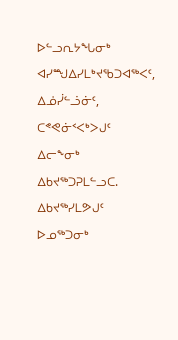ᐅᓪᓗᕆᔭᖓᓂᒃ ᐊᓯᙳᐃᓯᒪᒃᔪᖃᑐᐊᖅᐸᑦ, ᐃᓅᓰᓪᓘᓃᑦ, ᑕᕝᕙᓃᑉᐸᒃᐳᒍᑦ ᐃᓕᖕᓂᒃ ᐃᑲᔪᖅᑐᕈᒪᓪᓗᑕ. ᐃᑲᔪᖅᓯᒪᕗᒍᑦ ᐅᓄᖅᑐᓂᒃ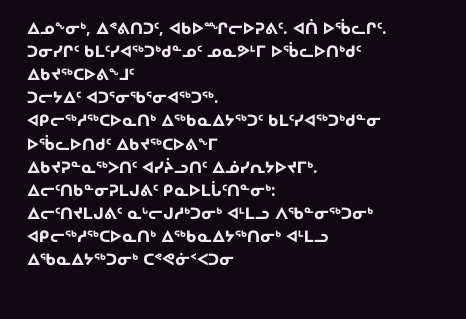ᐃᓄᖕᓂᒃ, ᐃᕝᕕᑎᑐᑦ, ᐊᑲᐅᙱᓕᐅᕈᕕᑦ. ᐊᑏ ᐅᖄᓚᒋᑦ.
ᑐᓂᓯᒋᑦ ᑲᒪᑦᓯᐊᖅᑐᒃᑯᓐᓄᑦ ᓄᓇᕗᒻᒥ ᐅᖄᓚᐅᑎᒃᑯᑦ ᐃᑲᔪᖅᑕᐅᕕᖕᒧᑦ
ᑐᓕᔭᐃᑦ ᐊᑐᕐᓂᖃᕐᓂᐊᖅᑐᖅ.
ᐊᑭᓕᖅᓱᖅᑕᐅᓇᑎᒃ ᐃᖅᑲᓇᐃᔭᖅᑐᑦ ᑲᒪᑦᓯᐊᖅᑐᒃᑯᓐᓂ ᐅᖄᓚᐅᑎᑯᑦ ᐃᑲᔪᖅᑕᐅᕕᖕᒥ
ᐃᑲᔪᕈᓐᓇᖅᐳᑎᑦ ᐊᓯᔩᓗᑎᑦ ᐃᓅᓯᕆᔭᐅᔪᒥᒃ.
ᐃᓕᑦᑎᑲᓐᓂᕈᒪᒍᕕᑦ ᑭᓇᐅᒪᒑᑦᑎᓐᓂᒃ:
ᐃᓕᑦᑎᔪᒪᒍᕕᑦ ᓇᒡᓕᒍᓱᒃᑐᓂᒃ ᐊᒻᒪᓗ ᐱᖃᓐᓂᖅᑐᓂᒃ ᐊᑭᓕᖅᓱᖅᑕᐅᓇᑎᒃ ᐃᖅᑲᓇᐃᔭᖅᑎᓂᒃ ᐊᒻᒪᓗ ᐃᖃᓇᐃᔭᖅᑐᓂᒃ ᑕᕝᕙᓃᑉᐸᑐᓂ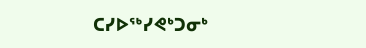ᑕᓯᐅᖅᓯᕙᒃᑐᓂᒃ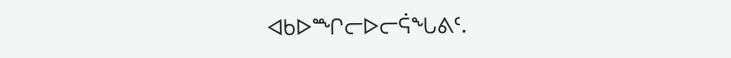ᐊᑲᐅᙱᓕᐅᓕᕌᖓᕕᑦ.